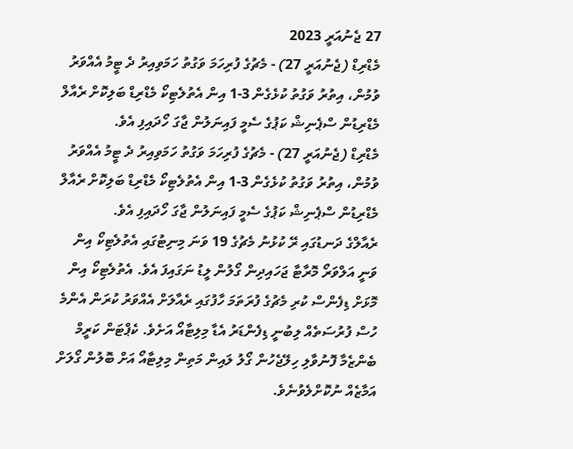27 ޖެނުއަރީ 2023
މެޑްރިޑް (ޖެނުއަރީ 27) - މެޗުގެ ފުރިހަމަ ވަގުތު ހަމަވިއިރު ދެ ޓީމު އެއްވަރު ވުމުން، އިތުރު ވަގުތު ކުޅެގެން 3-1 އިން އެތުލެޓިކޯ މެޑްރިޑް ބަލިކޮށް ރެއާލް މެޑްރިޑުން ސްޕެނިޝް ކަޕުގެ ސެމީ ފައިނަލުން ޖާގަ ހޯދައިފި އެވެ.
މެޑްރިޑް (ޖެނުއަރީ 27) - މެޗުގެ ފުރިހަމަ ވަގުތު ހަމަވިއިރު ދެ ޓީމު އެއްވަރު ވުމުން، އިތުރު ވަގުތު ކުޅެގެން 3-1 އިން އެތުލެޓިކޯ މެޑްރިޑް ބަލިކޮށް ރެއާލް މެޑްރިޑުން ސްޕެނިޝް ކަޕުގެ ސެމީ ފައިނަލުން ޖާގަ ހޯދައިފި އެވެ.
ރެއާލްގެ ދަނޑުގައި ރޭ ކުޅުނު މެޗުގެ 19 ވަނަ މިނިޓުގައި އެތުލެޓިކޯ އިން ވަނީ އަލްވަރޯ މޮރާޓާ ޖަހައިދިން ގޯލުން ލީޑު ނަގައިފަ އެވެ. އެތުލެޓިކޯ އިން މޮޅަށް ޑިފެންސް ކުރި މެޗުގެ ފުރަތަމަ ހާފުގައި ރެއާލަށް އެއްވަރު ކުރަން އެންމެ ހުސް ފުރުސަތެއް ލިބުނީ ޑިފެންޑަރު އެޑާ މިލިޓާއޯ އަށެވެ. ކެޕްޓަން ކަރީމް ބެންޒެމާ ފޮނުވާލި ހިލޭޖެހުން ގޯލު ލައިން މަތިން މިލިޓާއޯ އަށް ބޮލުން ގޯލަށް އަމާޒެއް ނުކޮށްލެވުނެވެ.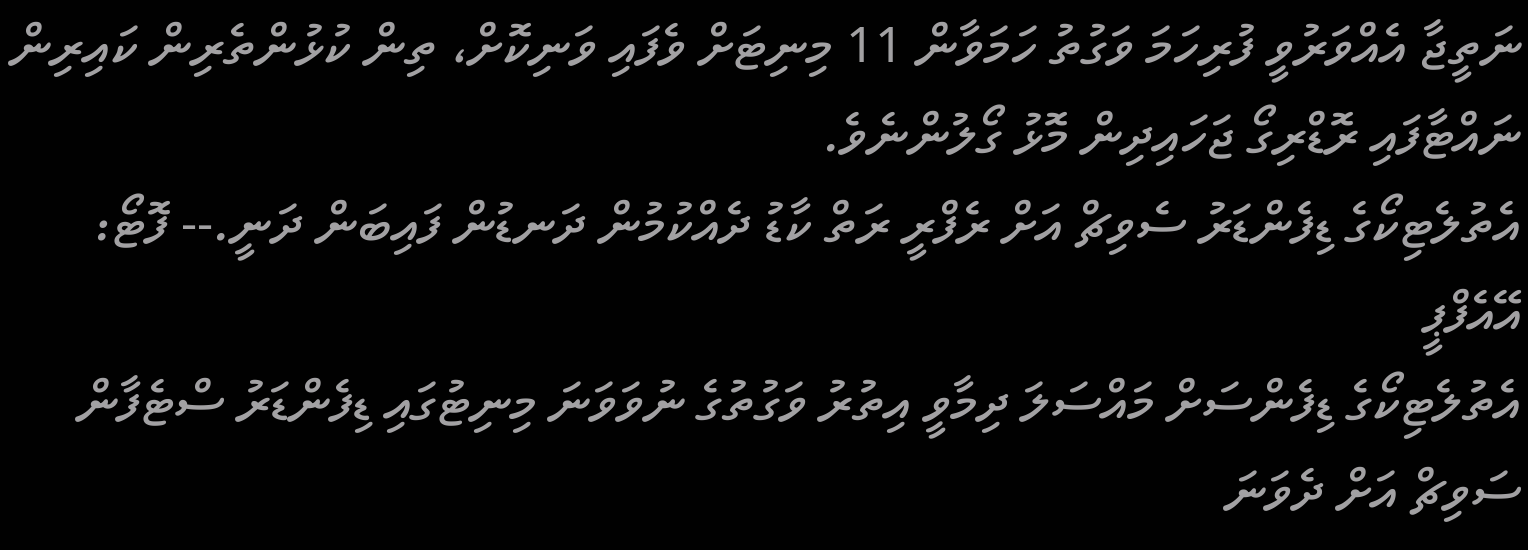ނަތީޖާ އެއްވަރުވީ ފުރިހަމަ ވަގުތު ހަމަވާން 11 މިނިޓަށް ވެފައި ވަނިކޮށް، ތިން ކުޅުންތެރިން ކައިރިން ނައްޓާފައި ރޮޑްރިގޯ ޖަހައިދިން މޮޅު ގޯލުންނެވެ.
އެތުލެޓިކޯގެ ޑިފެންޑަރު ސެވިޗް އަށް ރެފްރީ ރަތް ކާޑު ދެއްކުމުން ދަނޑުން ފައިބަން ދަނީ.-- ފޮޓޯ: އޭއެފްޕީ
އެތުލެޓިކޯގެ ޑިފެންސަށް މައްސަލަ ދިމާވީ އިތުރު ވަގުތުގެ ނުވަވަނަ މިނިޓުގައި ޑިފެންޑަރު ސްޓެފާން ސަވިޗް އަށް ދެވަނަ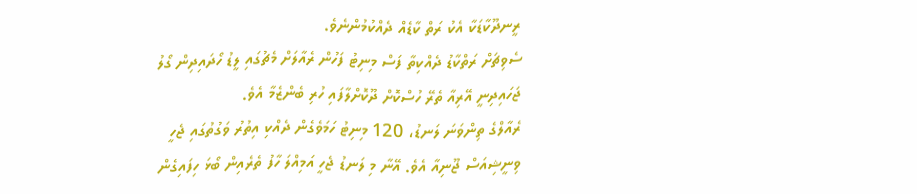ރީނދޫކާޑަކާ އެކު ރަތް ކާޑެއް ދެއްކުމުންނެވެ.
ސެވިޗަށް ރަތްކާޑު ދެއްކިތާ ފަސް މިނިޓު ފަހުން ރެއާލަށް މެޗުގައި ލީޑު ހޯދައިދިން ގޯލު ޖަހައިދިނީ އޭރިއާ ތެރޭ ހުސްކޮށް ދޫކޮށްލާފައި ހުރި ބެންޒެމާ އެވެ.
ރެއާލްގެ ތިންވަނަ ލަނޑު، 120 މިނިޓު ހަމަވެގެން ދެއްކި އިތުރު ވަގުތުގައި ޖެހީ ވިނީޝިއަސް ޖޫނިއާ އެވެ. އޭނާ މި ލަނޑު ޖެހީ އަމިއްލަ ހާފު ތެރެއިން ބޯޅަ ހިފައިގެން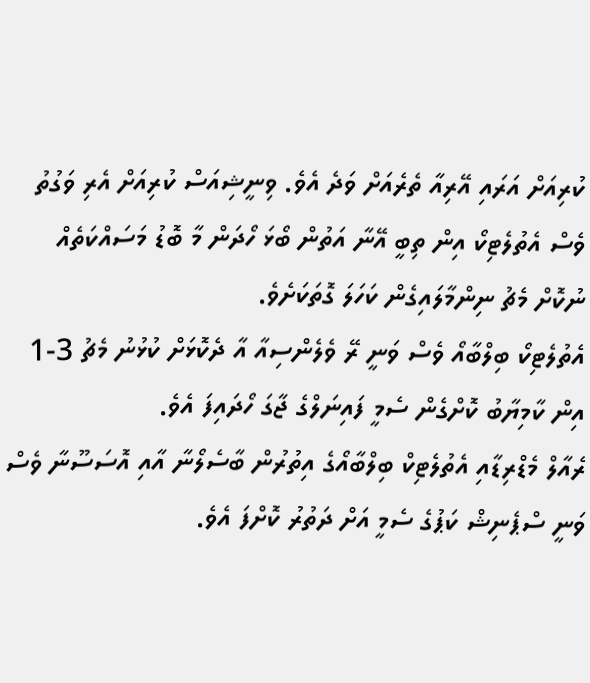ކުރިއަށް އަރައި އޭރިއާ ތެރެއަށް ވަދެ އެވެ. ވިނީޝިއަސް ކުރިއަށް އެރި ވަގުތު ވެސް އެތުލެޓިކޯ އިން ތިބީ އޭނާ އަތުން ބޯޅަ ހޯދަން މާ ބޮޑު މަސައްކަތެއް ނުކޮށް މެޗު ނިންމާލައިގެން ކަހަލަ ގޮތަކަށެވެ.
އެތުލެޓިކޯ ބިލްބާއޯ ވެސް ވަނީ ރޭ ވެލެންސިއާ އާ ދެކޮޅަށް ކުޅުނު މެޗު 3-1 އިން ކާމިޔާބު ކޮށްގެން ސެމީ ފައިނަލްގެ ޖާގަ ހޯދައިފަ އެވެ.
ރެއާލް މެޑްރިޑާއި އެތުލެޓިކް ބިލްބާއޯގެ އިތުރުން ބާސެލޯނާ އާއި އޮސަސޫނާ ވެސް ވަނީ ސްޕެނިޝް ކަޕުގެ ސެމީ އަށް ދަތުރު ކޮށްފަ އެވެ.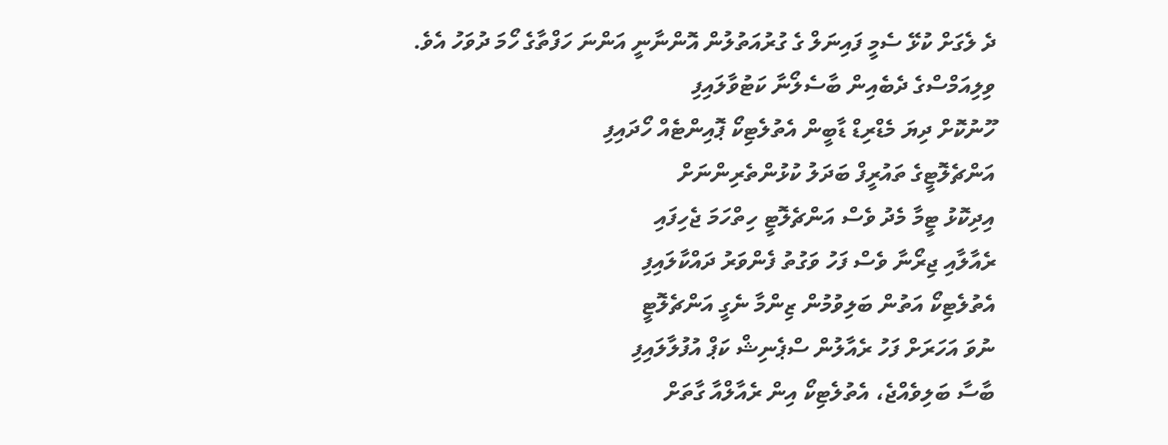ދެ ލެގަށް ކުޅޭ ސެމީ ފައިނަލް ގެ ގުރުއަތުލުން އޮންނާނީ އަންނަ ހަފްތާގެ ހޯމަ ދުވަހު އެވެ.
ވިލިއަމްސްގެ ދެބެއިން ބާސެލޯނާ ކަޓުވާލައިފި
ހޫނުކޮށް ދިޔަ މެޑްރިޑް ޑާބީން އެތުލެޓިކޯ ޕޮއިންޓެއް ހޯދައިފި
އަންޗެލޮޓީގެ ތައުރީފް ބަދަލު ކުޅުންތެރިންނަށް
އިދިކޮޅު ޓީމާ މެދު ވެސް އަންޗެލޮޓީ ހިތްހަމަ ޖެހިފައި
ރެއާލާއި ޖިރޯނާ ވެސް ފަހު ވަގުތު ފެންވަރު ދައްކާލައިފި
އެތުލެޓިކޯ އަތުން ބަލިވުމުން ޒިންމާ ނެގީ އަންޗެލޮޓީ
ނުވަ އަހަރަށް ފަހު ރެއާލުން ސްޕެނިޝް ކަޕް އުފުލާލައިފި
ބާސާ ބަލިވެއްޖެ، އެތުލެޓިކޯ އިން ރެއާލްއާ ގާތަށް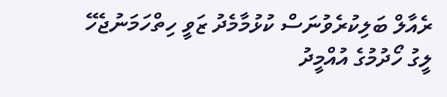ރެއާލް ބަލިކުރެވުނަސް ކުޅުމާމެދު ޒަވީ ހިތްހަމަނުޖެހޭ
ލީގު ހޯދުމުގެ އުއްމީދު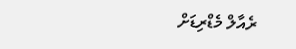ރެއާލް މެޑްރިޑަށް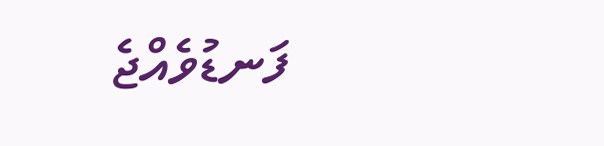ފަނޑުވެއްޖެ